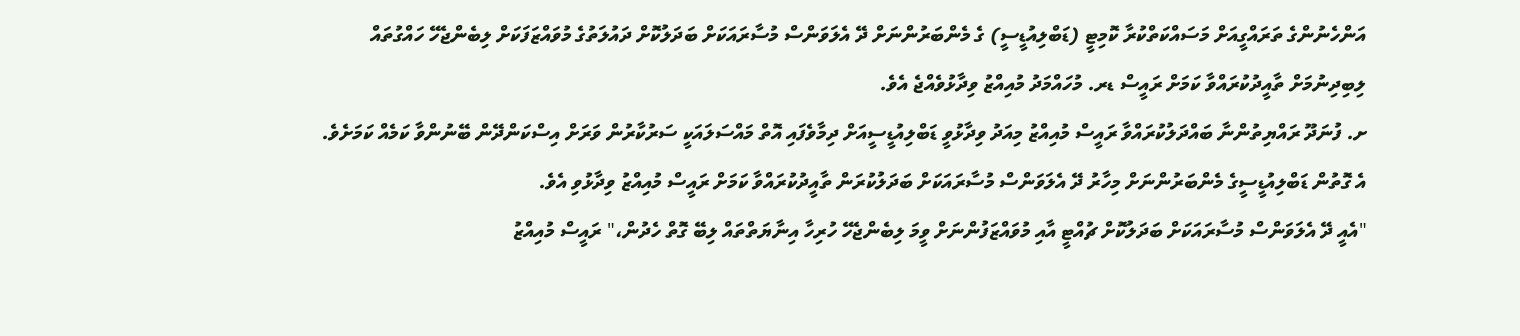އަންހެނުންގެ ތަރައްގީއަށް މަސައްކަތްކުރާ ކޮމިޓީ (ޑަބްލިއުޑީސީ) ގެ މެންބަރުންނަށް ދޭ އެލަވަންސް މުސާރައަކަށް ބަދަލުކޮށް ދައުލަތުގެ މުވައްޒަފަކަށް ލިބެންޖެހޭ ހައްގުތައް ލިބިދިނުމަށް ތާއީދުކުރައްވާ ކަމަށް ރައީސް ޑރ. މުހައްމަދު މުއިއްޒު ވިދާޅުވެއްޖެ އެވެ.
ށ. ފުނަދޫ ރައްޔިތުންނާ ބައްދަލުކުރައްވާ ރައީސް މުއިއްޒު މިއަދު ވިދާޅުވީ ޑަބްލިއުޑީސީއަށް ދިމާވެފައި އޮތް މައްސަލައަކީ ސަރުކާރުން ވަރަށް އިސްކަންދޭން ބޭނުންވާ ކަމެއް ކަމަށެވެ.
އެ ގޮތުން ޑަބްލިއުޑީސީގެ މެންބަރުންނަށް މިހާރު ދޭ އެލަވަންސް މުސާރައަކަށް ބަދަލުކުރަން ތާއީދުކުރައްވާ ކަމަށް ރައީސް މުއިއްޒު ވިދާޅުވި އެވެ.
"އެއީ ދޭ އެލަވަންސް މުސާރައަކަށް ބަދަލުކޮށް ޗުއްޓީ އާއި މުވައްޒަފުންނަށް ވީމަ ލިބެންޖެހޭ ހުރިހާ އިނާޔަތްތައް ލިބޭ ގޮތް ހެދުން،" ރައީސް މުއިއްޒު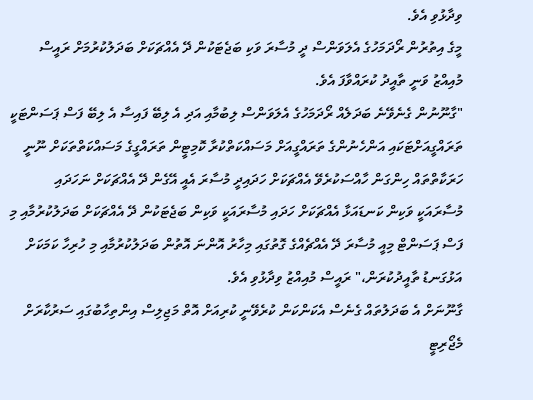ވިދާޅުވި އެވެ.
މީގެ އިތުރުން ރޯދަމަހުގެ އެލަވަންސް ދީ މުސާރަ ވަކި ބަޖެޓަކުން ދޭ އެއްޗަކަށް ބަދަލުކުރުމަށް ރައީސް މުއިއްޒު ވަނީ ތާއީދު ކުރައްވާފަ އެވެ.
"ގާނޫނުން ގެނެވޭނެ ބަދަލެއް ރޯދަމަހުގެ އެލަވަންސް ލިބުމާއި އަދި އެ ލިބޭ ފައިސާ އެ ލިބޭ ފަސް ޕަސަންޓަކީ ތަރައްގީއަށްޓަކައި އަންހެނުންގެ ތަރައްގީއަށް މަސައްކަތްކުރާ ކޮމިޓީން ތަރައްގީގެ މަސައްކަތްތަކަށް ނޫނީ ހަރަކާތްތައް ހިންގަން ހާއްސަކުރެވޭ އެއްޗަކަށް ހަދައިދީ މުސާރަ އެއީ އޭގެން ދޭ އެއްޗަކަށް ނަހަދައި މުސާރައަކީ ވަކިން ކަނޑައަޅާ އެއްޗަކަށް ހަދައި މުސާރައަކީ ވަކިން ބަޖެޓަކުން ދޭ އެއްޗަކަށް ބަދަލުކުރުމާއި މި ފަސް ޕަސަންޓް މިއީ މުސާރަ ދޭ އެއްޗެއްގެ ގޮތުގައި މިހާރު އޮންނަ އޮތުން ބަދަލުކުރުމާއި މި ހުރިހާ ކަމަކަށް އަޅުގަނޑު ތާއީދުކުރަން،" ރައީސް މުއިއްޒު ވިދާޅުވި އެވެ.
ގާނޫނަށް އެ ބަދަލުތައް ގެނެސް އެކަންކަން ކުރެވޭނީ ކުރިއަށް އޮތް މަޖިލިސް އިންތިހާބުގައި ސަރުކާރަށް މެޖޯރިޓީ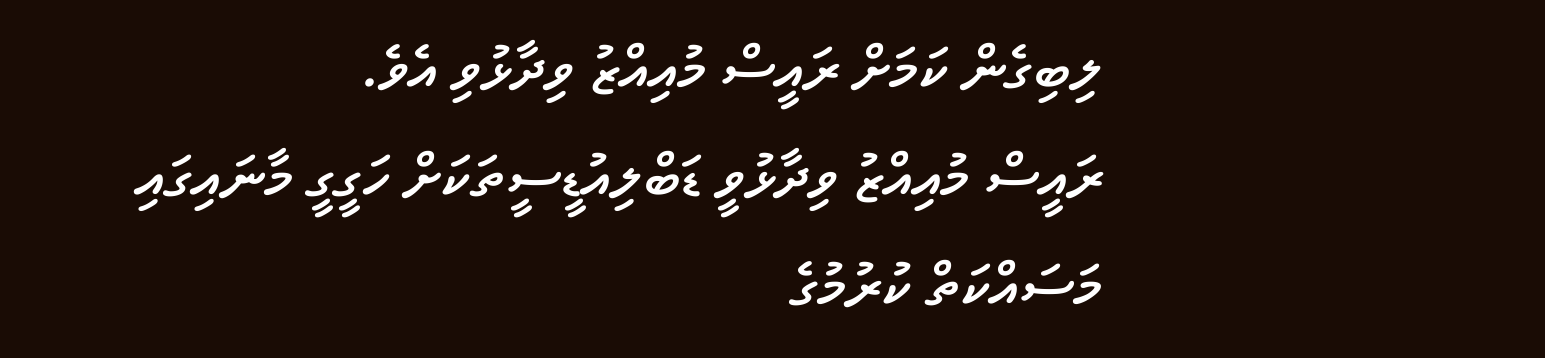ލިބިގެން ކަމަށް ރައީސް މުއިއްޒު ވިދާޅުވި އެވެ.
ރައީސް މުއިއްޒު ވިދާޅުވީ ޑަބްލިއުޑީސީތަކަށް ހަގީގީ މާނައިގައި މަސައްކަތް ކުރުމުގެ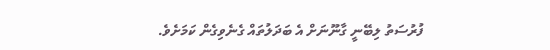ފުރުސަތު ލިބޭނީ ގާނޫނަށް އެ ބަދަލުތައް ގެނެވިގެން ކަމަށެވެ.